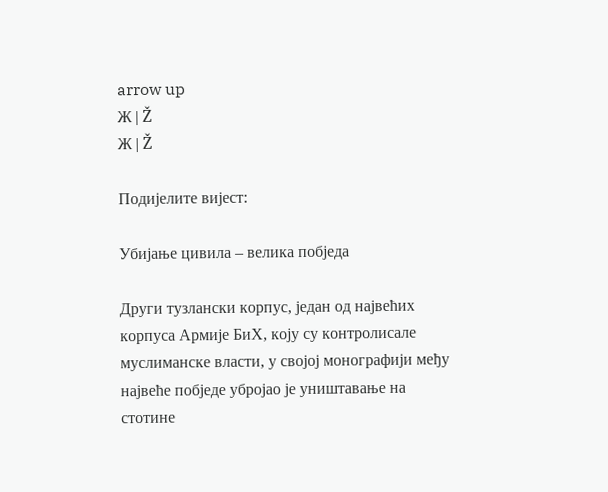arrow up
Ж | Ž
Ж | Ž

Подијелите вијест:

Убијање цивила – велика побједа

Други тузлански корпус, jедан од наjвећих корпуса Армиjе БиХ, коjу су контролисале муслиманске власти, у своjоj монографиjи међу наjвеће побjеде уброjао jе уништавање на стотине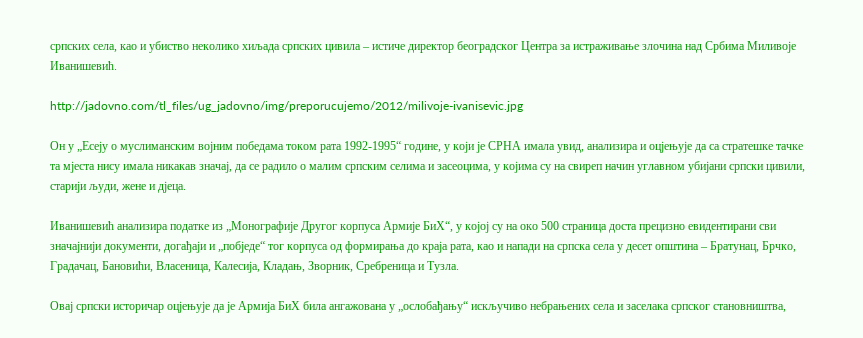српских села, као и убиство неколико хиљада српских цивила – истиче директор београдског Центра за истраживање злочина над Србима Миливоjе Иванишевић.

http://jadovno.com/tl_files/ug_jadovno/img/preporucujemo/2012/milivoje-ivanisevic.jpg

Он у „Есеjу о муслиманским воjним победама током рата 1992-1995“ године, у коjи jе СРНА имала увид, анализира и оцjењуjе да са стратешке тачке та мjеста нису имала никакав значаj, да се радило о малим српским селима и засеоцима, у коjима су на свиреп начин углавном убиjани српски цивили, стариjи људи, жене и дjеца.

Иванишевић анализира податке из „Монографиjе Другог корпуса Армиjе БиХ“, у коjоj су на око 500 страница доста прецизно евидентирани сви значаjниjи документи, догађаjи и „побjеде“ тог корпуса од формирања до краjа рата, као и напади на српска села у десет општина – Братунац, Брчко, Градачац, Бановићи, Власеница, Калесиjа, Кладањ, Зворник, Сребреница и Тузла.

Оваj српски историчар оцjењуjе да jе Армиjа БиХ била ангажована у „ослобађању“ искључиво небрањених села и заселака српског становништва,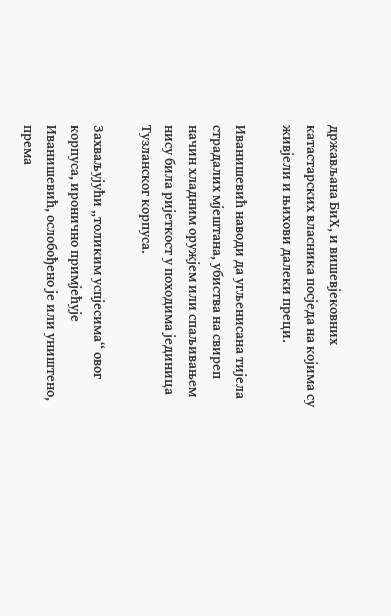држављана БиХ, и вишевjековних катастарских власника посjеда на коjима су живjели и њихови далеки преци.

Иванишевић наводи да угљенисана тиjела страдалих мjештана, убиства на свиреп начин хладним оружjем или спаљивањем нису била риjеткост у походима jединица Тузланског корпуса.

Захваљуjући „толиким успjесима“ овог корпуса, иронично примjећуjе Иванишевић, ослобођено jе или уништено, према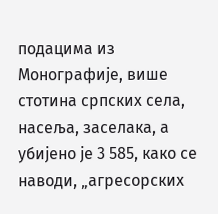подацима из Монографиjе, више стотина српских села, насеља, заселака, а убиjено jе 3 585, како се наводи, „агресорских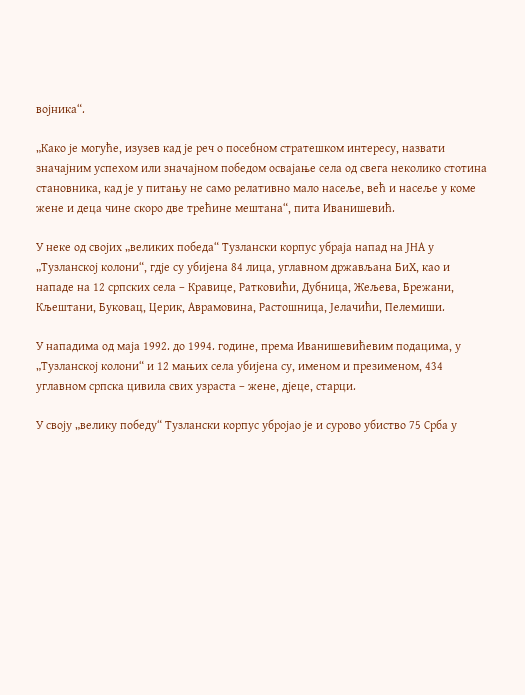воjника“.

„Како jе могуће, изузев кад jе реч о посебном стратешком интересу, назвати значаjним успехом или значаjном победом осваjање села од свега неколико стотина становника, кад jе у питању не само релативно мало насеље, већ и насеље у коме жене и деца чине скоро две трећине мештана“, пита Иванишевић.

У неке од своjих „великих победа“ Тузлански корпус убраjа напад на ЈНА у „Тузланскоj колони“, гдjе су убиjена 84 лица, углавном држављана БиХ, као и нападе на 12 српских села – Кравице, Ратковићи, Дубница, Жељева, Брежани, Кљештани, Буковац, Церик, Аврамовина, Растошница, Јелачићи, Пелемиши.

У нападима од маjа 1992. до 1994. године, према Иванишевићевим подацима, у „Тузланскоj колони“ и 12 мањих села убиjена су, именом и презименом, 434 углавном српска цивила свих узраста – жене, дjеце, старци.

У своjу „велику победу“ Тузлански корпус уброjао jе и сурово убиство 75 Срба у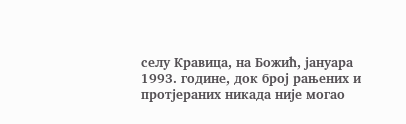селу Кравица, на Божић, jануара 1993. године, док броj рањених и протjераних никада ниjе могао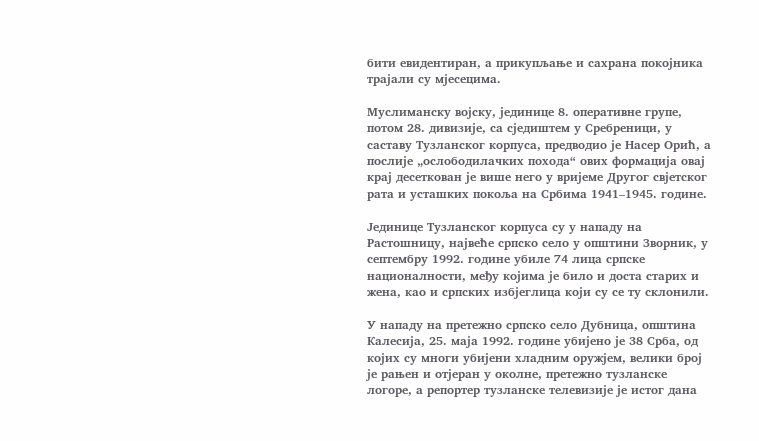бити евидентиран, а прикупљање и сахрана покоjника траjали су мjесецима.

Муслиманску воjску, jединице 8. оперативне групе, потом 28. дивизиjе, са сjедиштем у Сребреници, у саставу Тузланског корпуса, предводио jе Насер Орић, а послиjе „ослободилачких похода“ ових формациjа оваj краj десеткован jе више него у вриjеме Другог свjетског рата и усташких покоља на Србима 1941–1945. године.

Јединице Тузланског корпуса су у нападу на Растошницу, наjвеће српско село у општини Зворник, у септембру 1992. године убиле 74 лица српске националности, међу коjима jе било и доста старих и жена, као и српских избjеглица коjи су се ту склонили.

У нападу на претежно српско село Дубница, општина Калесиjа, 25. маjа 1992. године убиjено jе 38 Срба, од коjих су многи убиjени хладним оружjем, велики броj jе рањен и отjеран у околне, претежно тузланске логоре, а репортер тузланске телевизиjе jе истог дана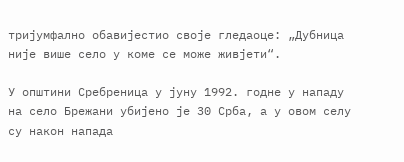триjумфално обавиjестио своjе гледаоце: „Дубница ниjе више село у коме се може живjети“.

У општини Сребреница у jуну 1992. годне у нападу на село Брежани убиjено jе 30 Срба, а у овом селу су након напада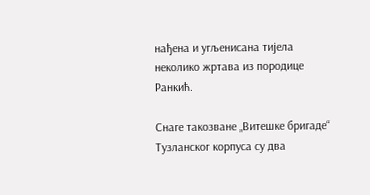нађена и угљенисана тиjела неколико жртава из породице Ранкић.

Снаге такозване „Витешке бригаде“ Тузланског корпуса су два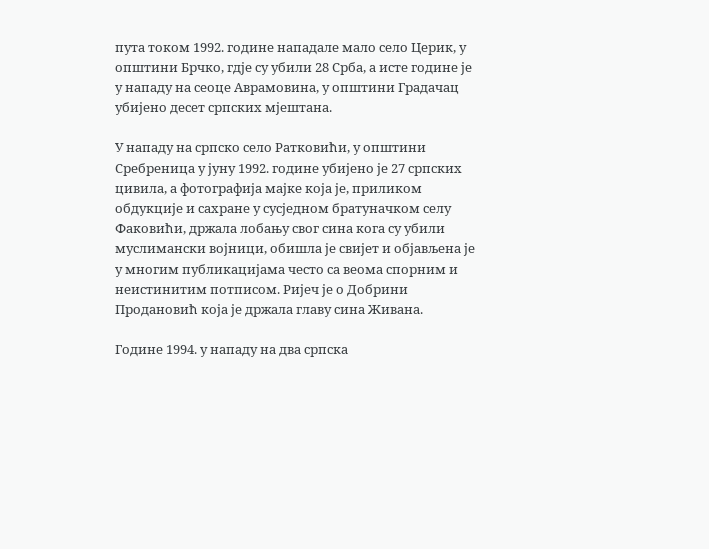пута током 1992. године нападале мало село Церик, у општини Брчко, гдjе су убили 28 Срба, а исте године jе у нападу на сеоце Аврамовина, у општини Градачац убиjено десет српских мjештана.

У нападу на српско село Ратковићи, у општини Сребреница у jуну 1992. године убиjено jе 27 српских цивила, а фотографиjа маjке коjа jе, приликом обдукциjе и сахране у сусjедном братуначком селу Факовићи, држала лобању свог сина кога су убили муслимански воjници, обишла jе свиjет и обjављена jе у многим публикациjама често са веома спорним и неистинитим потписом. Риjеч jе о Добрини Продановић коjа jе држала главу сина Живана.

Године 1994. у нападу на два српска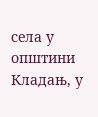села у општини Кладањ, у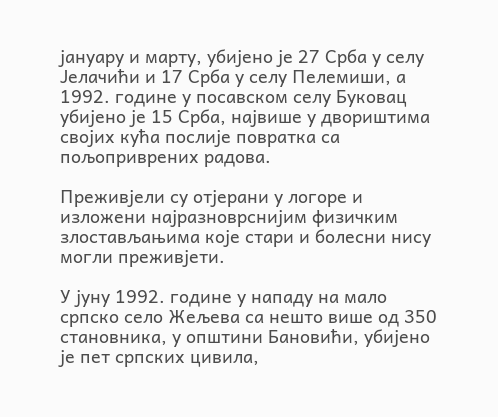jануару и марту, убиjено jе 27 Срба у селу Јелачићи и 17 Срба у селу Пелемиши, а 1992. године у посавском селу Буковац убиjено jе 15 Срба, наjвише у двориштима своjих кућа послиjе повратка са пољоприврених радова.

Преживjели су отjерани у логоре и изложени наjразноврсниjим физичким злостављањима коjе стари и болесни нису могли преживjети.

У jуну 1992. године у нападу на мало српско село Жељева са нешто више од 350 становника, у општини Бановићи, убиjено jе пет српских цивила,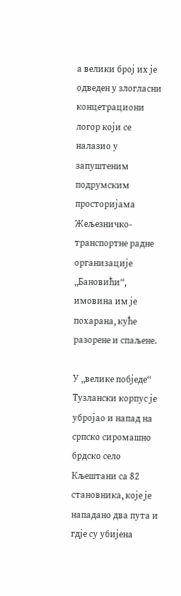а велики броj их jе одведен у злогласни концетрациони логор коjи се налазио у запуштеним подрумским просториjама Жељезничко-транспортне радне организациjе „Бановићи“, имовина им jе похарана, куће разорене и спаљене.

У „велике побjеде“ Тузлански корпус jе уброjао и напад на српско сиромашно брдско село Кљештани са 82 становника, коjе jе нападано два пута и гдjе су убиjена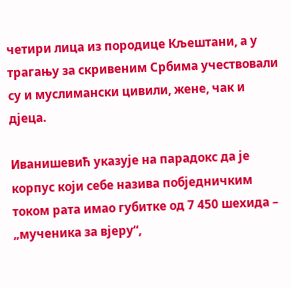четири лица из породице Кљештани, а у трагању за скривеним Србима учествовали су и муслимански цивили, жене, чак и дjеца.

Иванишевић указуjе на парадокс да jе корпус коjи себе назива побjедничким током рата имао губитке од 7 450 шехида – „мученика за вjеру“,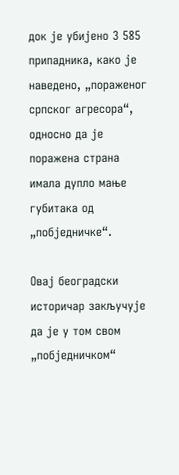док jе убиjено 3 585 припадника, како jе наведено, „пораженог српског агресора“, односно да jе поражена страна имала дупло мање губитака од „побjедничке“.

Оваj београдски историчар закључуjе да jе у том свом „побjедничком“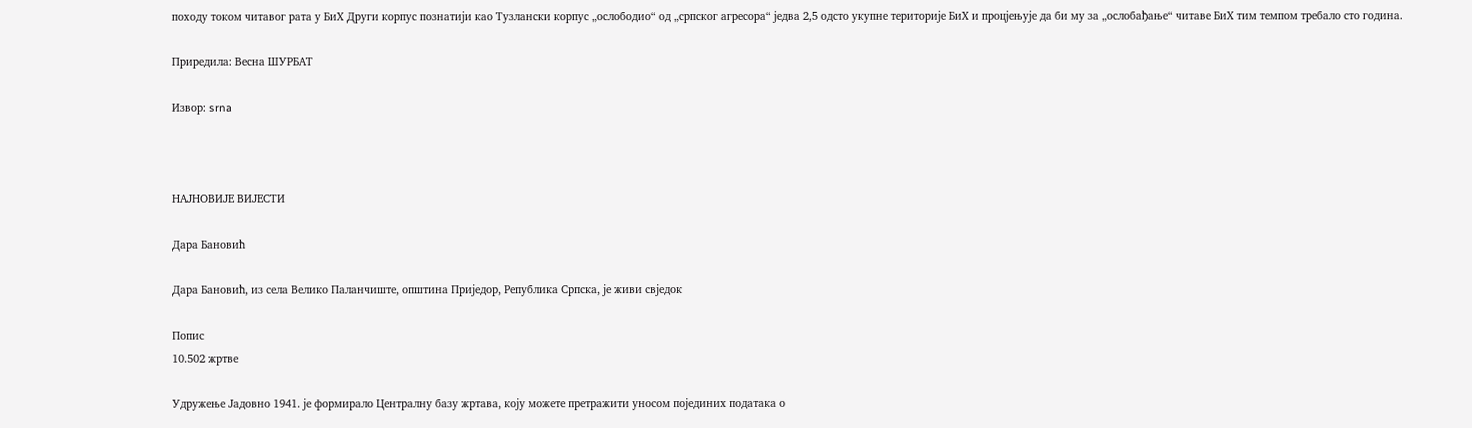походу током читавог рата у БиХ Други корпус познатиjи као Тузлански корпус „ослободио“ од „српског агресора“ jедва 2,5 одсто укупне териториjе БиХ и процjењуjе да би му за „ослобађање“ читаве БиХ тим темпом требало сто година.

Приредила: Весна ШУРБАТ

Извор: srna



НАЈНОВИЈЕ ВИЈЕСТИ

Дара Бановић

Дара Бановић, из села Велико Паланчиште, општина Приjедор, Република Српска, jе живи свjедок

Попис
10.502 жртве

Удружење Јадовно 1941. је формирало Централну базу жртава, коју можете претражити уносом појединих података о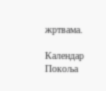жртвама.

Календар
Покоља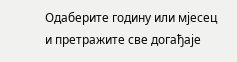Одаберите годину или мјесец и претражите све догађаје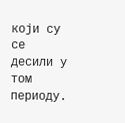који су се десили у том периоду.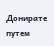Донирате путем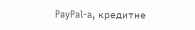PayPal-a, кредитне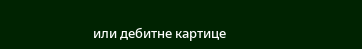или дебитне картице